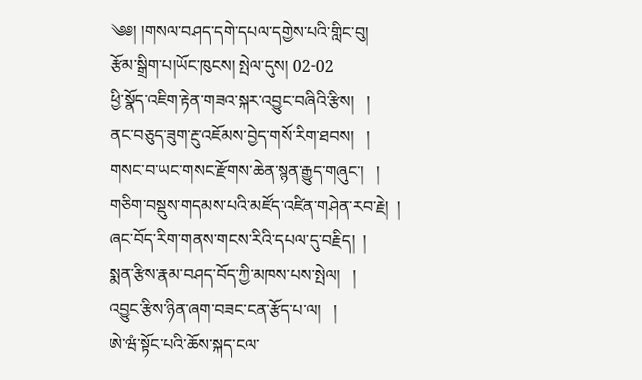༄༅། །གསལ་བཤད་དགེ་དཔལ་དགྱེས་པའི་གླིང་བུ།
རྩོམ་སྒྲིག་པ།ཡོང་ཁུངས། སྤེལ་དུས། 02-02
ཕྱི་སྣོད་འཇིག་རྟེན་གཟའ་སྐར་འབྱུང་བཞིའི་རྩིས།   །
ནང་བཅུད་ཟུག་རྔུ་འཇོམས་བྱེད་གསོ་རིག་ཐབས།   །
གསང་བ་ཡང་གསང་རྫོགས་ཆེན་སྙན་རྒྱུད་གཞུང་།   །
གཅིག་བསྡུས་གདམས་པའི་མཛོད་འཛིན་གཤེན་རབ་རྗེ།  །
ཞང་བོད་རིག་གནས་གངས་རིའི་དཔལ་དུ་བརྗིད།  །
སྨན་རྩིས་རྣམ་བཤད་བོད་ཀྱི་མཁས་པས་སྤེལ།   །
འབྱུང་རྩིས་ཉིན་ཞག་བཟང་ངན་རྩོད་པ་ལ།   །
ཨེ་ཝཾ་སྟོང་པའི་ཆོས་སྐད་ངལ་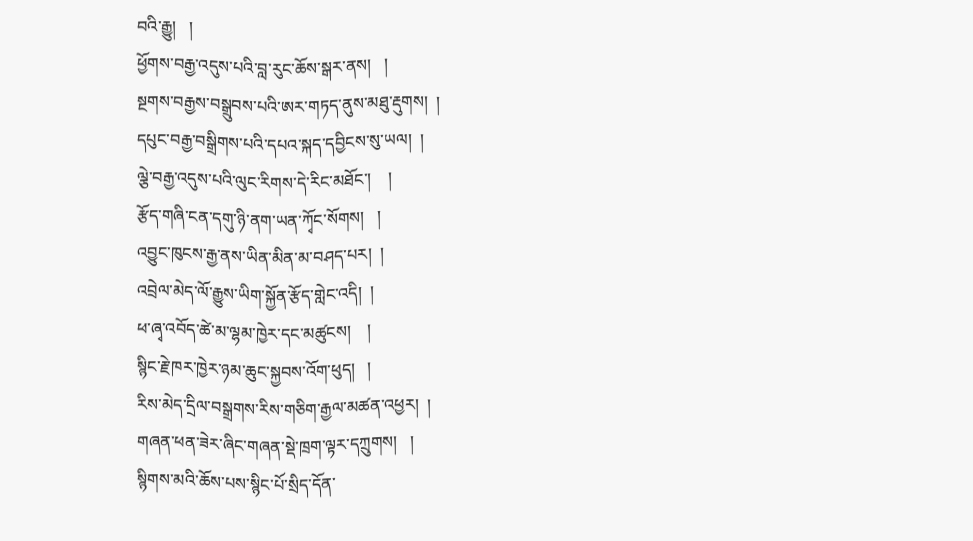བའི་རྒྱུ།   །
ཕྱོགས་བརྒྱ་འདུས་པའི་བླ་རུང་ཆོས་སྒར་ནས།   །
སྔགས་བརྒྱས་བསྒྲུབས་པའི་ཨར་གཏད་ནུས་མཐུ་རྡུགས།  །
དཔུང་བརྒྱ་བསྒྲིགས་པའི་དཔའ་སྐད་དབྱིངས་སུ་ཡལ།  །
ལྕེ་བརྒྱ་འདུས་པའི་ལུང་རིགས་དེ་རིང་མཐོང་།    །
རྩོད་གཞི་ངན་དགུ་ཉི་ནག་ཡན་ཀྭོང་སོགས།   །
འབྱུང་ཁུངས་རྒྱ་ནས་ཡིན་མིན་མ་བཤད་པར།  །
འབྲེལ་མེད་ལོ་རྒྱུས་ཡིག་སྐྱོན་རྩོད་གླེང་འདི།  །
ཕ་ཞྭ་འབོད་ཚེ་མ་ལྷམ་ཁྱེར་དང་མཚུངས།    །
སྙིང་རྗེ་ཁར་ཁྱེར་ཉམ་ཆུང་སྐྱབས་འོག་ཕུད།   །
རིས་མེད་དྲིལ་བསྒྲགས་རིས་གཅིག་རྒྱལ་མཚན་འཕྱར།  །
གཞན་ཕན་ཟེར་ཞིང་གཞན་སྡེ་ཁྲག་ལྟར་དཀྲུགས།   །
སྙིགས་མའི་ཆོས་པས་སྙིང་པོ་སྲིད་དོན་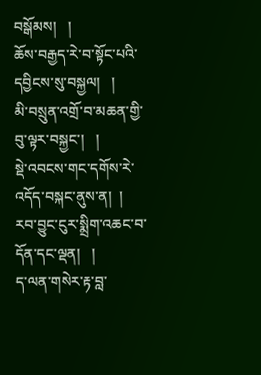བསྒོམས།   །
ཆོས་བརྒྱད་རེ་བ་སྟོང་པའི་དབྱིངས་སུ་བསྐྱལ།   །
མི་བསྲུན་འགྲོ་བ་མཆན་གྱི་བུ་ལྟར་བསྐྱང་།   །
སྡེ་འབངས་གང་དགོས་རེ་འདོད་བསྐང་ནུས་ན།  །
རབ་བྱུང་ངུར་སྨྲིག་འཆང་བ་དོན་དང་ལྡན།   །
ད་ལན་གསེར་རྟ་བླ་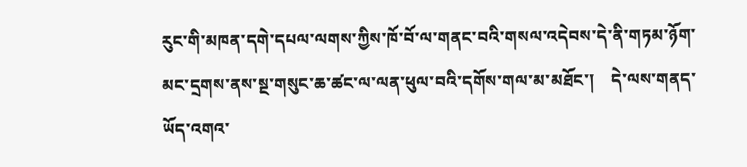རུང་གི་མཁན་དགེ་དཔལ་ལགས་ཀྱིས་ཁོ་བོ་ལ་གནང་བའི་གསལ་འདེབས་དེ་ནི་གཏམ་ཉོག་མང་དྲགས་ནས་སྔ་གསུང་ཆ་ཚང་ལ་ལན་ཕུལ་བའི་དགོས་གལ་མ་མཐོང་།    དེ་ལས་གནད་ཡོད་འགའ་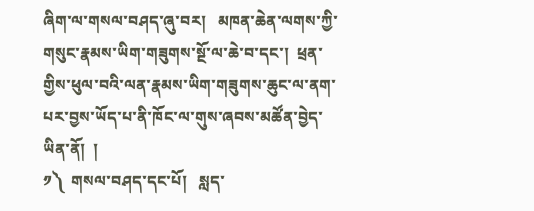ཞིག་ལ་གསལ་བཤད་ཞུ་བར།   མཁན་ཆེན་ལགས་ཀྱི་གསུང་རྣམས་ཡིག་གཟུགས་སྔོ་ལ་ཆེ་བ་དང་།  ཕྲན་གྱིས་ཕུལ་བའི་ལན་རྣམས་ཡིག་གཟུགས་ཆུང་ལ་ནག་པར་བྱས་ཡོད་པ་ནི་ཁོང་ལ་གུས་ཞབས་མཚོན་བྱེད་ཡིན་ནོ།  །
༡༽  གསལ་བཤད་དང་པོ།   སླད་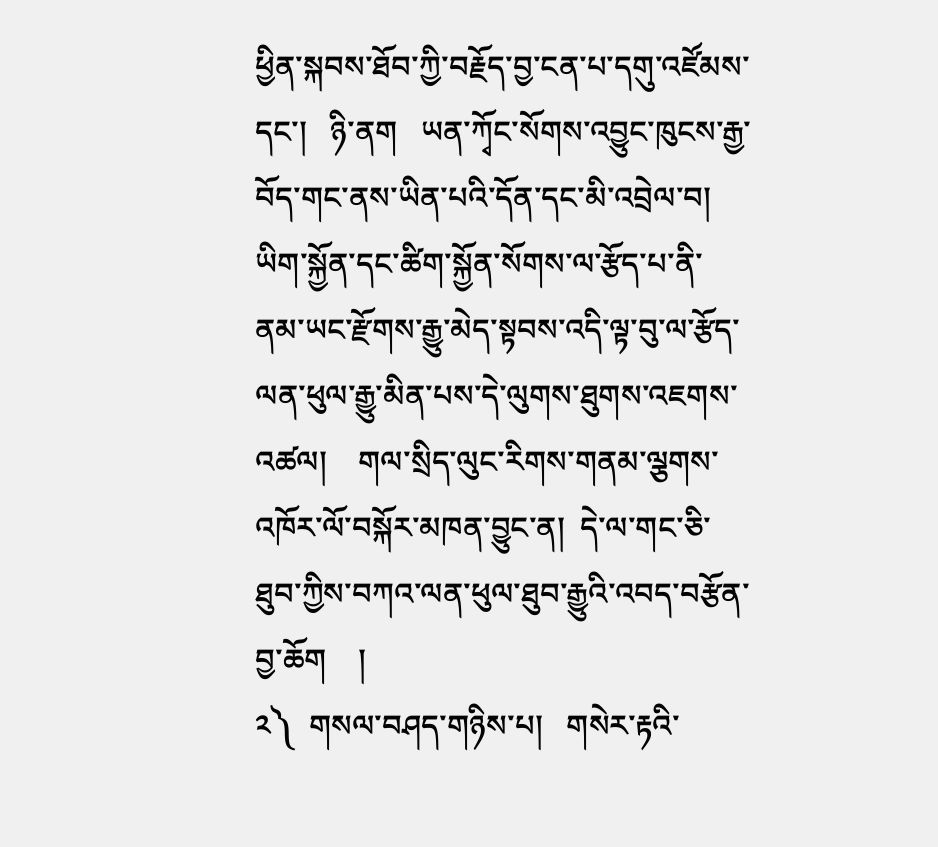ཕྱིན་སྐབས་ཐོབ་ཀྱི་བརྗོད་བྱ་ངན་པ་དགུ་འཛོམས་དང་།   ཉི་ནག   ཡན་ཀྭོང་སོགས་འབྱུང་ཁུངས་རྒྱ་བོད་གང་ནས་ཡིན་པའི་དོན་དང་མི་འབྲེལ་བ།   ཡིག་སྐྱོན་དང་ཚིག་སྐྱོན་སོགས་ལ་རྩོད་པ་ནི་ནམ་ཡང་རྫོགས་རྒྱུ་མེད་སྟབས་འདི་ལྟ་བུ་ལ་རྩོད་ལན་ཕུལ་རྒྱུ་མིན་པས་དེ་ལུགས་ཐུགས་འཇགས་འཚལ།    གལ་སྲིད་ལུང་རིགས་གནམ་ལྕགས་འཁོར་ལོ་བསྐོར་མཁན་བྱུང་ན།  དེ་ལ་གང་ཅི་ཐུབ་ཀྱིས་བཀའ་ལན་ཕུལ་ཐུབ་རྒྱུའི་འབད་བརྩོན་བྱ་ཆོག    །
༢༽  གསལ་བཤད་གཉིས་པ།   གསེར་རྟའི་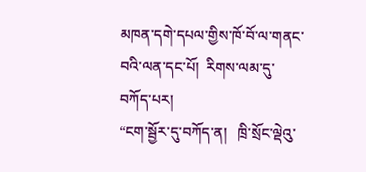མཁན་དགེ་དཔལ་གྱིས་ཁོ་བོ་ལ་གནང་བའི་ལན་དང་པོ།  རིགས་ལམ་དུ་བཀོད་པར།
“ངག་སྦྱོར་དུ་བཀོད་ན།   ཁྲི་སྲོང་ལྡེའུ་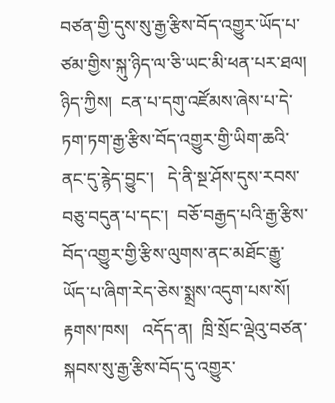བཙན་གྱི་དུས་སུ་རྒྱ་རྩིས་བོད་འགྱུར་ཡོད་པ་ཙམ་གྱིས་སྐུ་ཉིད་ལ་ཅི་ཡང་མི་ཕན་པར་ཐལ།   ཉིད་ཀྱིས།  ངན་པ་དགུ་འཛོམས་ཞེས་པ་དེ་ཏག་ཏག་རྒྱ་རྩིས་བོད་འགྱུར་གྱི་ཡིག་ཆའི་ནང་དུ་རྙེད་བྱུང་།   དེ་ནི་སྔ་ཤོས་དུས་རབས་བཅུ་བདུན་པ་དང་།  བཅོ་བརྒྱད་པའི་རྒྱ་རྩིས་བོད་འགྱུར་གྱི་རྩིས་ལུགས་ནང་མཐོང་རྒྱུ་ཡོད་པ་ཞིག་རེད་ཅེས་སྨྲས་འདུག་པས་སོ།   རྟགས་ཁས།   འདོད་ན།  ཁྲི་སྲོང་ལྡེའུ་བཙན་སྐབས་སུ་རྒྱ་རྩིས་བོད་དུ་འགྱུར་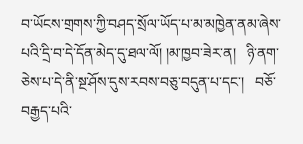བ་ཡོངས་གྲགས་ཀྱི་བཤད་སྲོལ་ཡོད་པ་མ་མཁྱེན་ནམ་ཞེས་པའི་དྲི་བ་དེ་དོན་མེད་དུ་ཐལ་ལོ། །མ་ཁྱབ་ཟེར་ན།   ཉི་ནག་ཅེས་པ་དེ་ནི་སྔ་ཤོས་དུས་རབས་བཅུ་བདུན་པ་དང་།   བཅོ་བརྒྱད་པའི་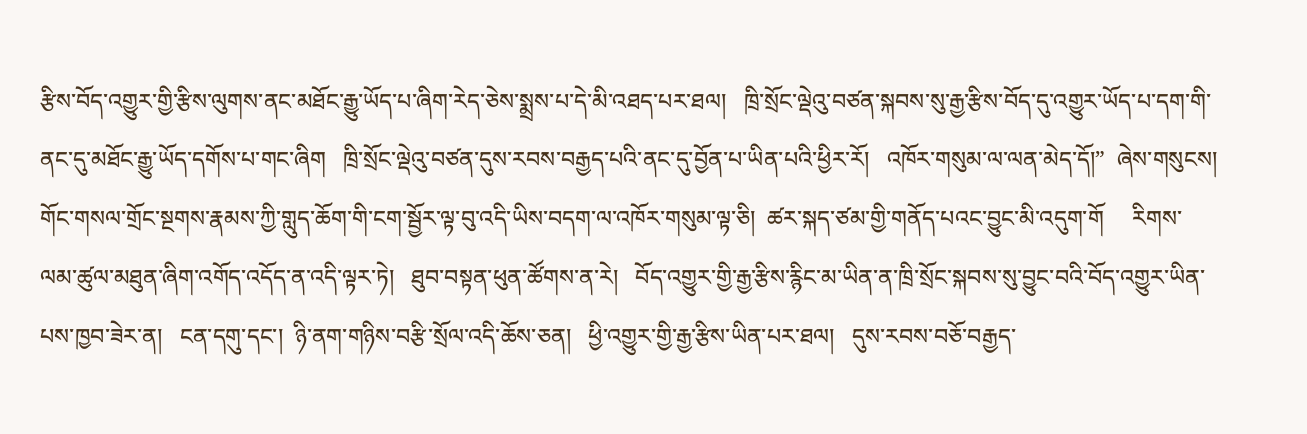རྩིས་བོད་འགྱུར་གྱི་རྩིས་ལུགས་ནང་མཐོང་རྒྱུ་ཡོད་པ་ཞིག་རེད་ཅེས་སྨྲས་པ་དེ་མི་འཐད་པར་ཐལ།   ཁྲི་སྲོང་ལྡེའུ་བཙན་སྐབས་སུ་རྒྱ་རྩིས་བོད་དུ་འགྱུར་ཡོད་པ་དག་གི་ནང་དུ་མཐོང་རྒྱུ་ཡོད་དགོས་པ་གང་ཞིག   ཁྲི་སྲོང་ལྡེའུ་བཙན་དུས་རབས་བརྒྱད་པའི་ནང་དུ་བྱོན་པ་ཡིན་པའི་ཕྱིར་རོ།   འཁོར་གསུམ་ལ་ལན་མེད་དོ།”  ཞེས་གསུངས།
གོང་གསལ་གྲོང་སྔགས་རྣམས་ཀྱི་གླུད་ཆོག་གི་ངག་སྦྱོར་ལྟ་བུ་འདི་ཡིས་བདག་ལ་འཁོར་གསུམ་ལྟ་ཅི།  ཚར་སྐད་ཙམ་གྱི་གནོད་པའང་བྱུང་མི་འདུག་གོ     རིགས་ལམ་ཚུལ་མཐུན་ཞིག་འགོད་འདོད་ན་འདི་ལྟར་ཏེ།   ཐུབ་བསྟན་ཕུན་ཚོགས་ན་རེ།   བོད་འགྱུར་གྱི་རྒྱ་རྩིས་རྙིང་མ་ཡིན་ན་ཁྲི་སྲོང་སྐབས་སུ་བྱུང་བའི་བོད་འགྱུར་ཡིན་པས་ཁྱབ་ཟེར་ན།   ངན་དགུ་དང་།  ཉི་ནག་གཉིས་བརྩི་སྲོལ་འདི་ཆོས་ཅན།   ཕྱི་འགྱུར་གྱི་རྒྱ་རྩིས་ཡིན་པར་ཐལ།   དུས་རབས་བཅོ་བརྒྱད་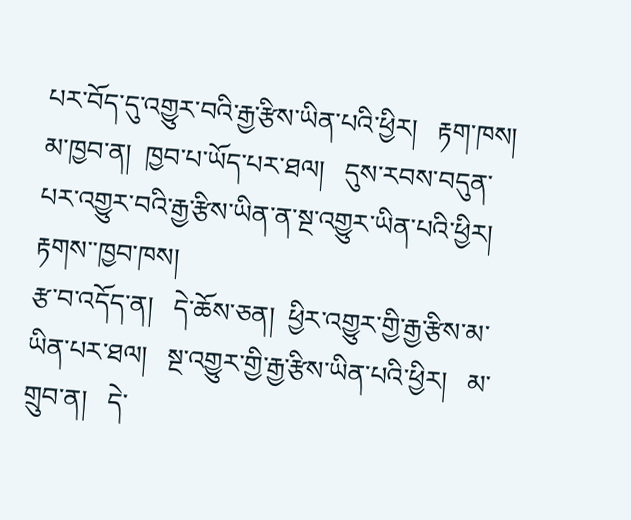པར་བོད་དུ་འགྱུར་བའི་རྒྱ་རྩིས་ཡིན་པའི་ཕྱིར།   རྟག་ཁས།  མ་ཁྱབ་ན།  ཁྱབ་པ་ཡོད་པར་ཐལ།   དུས་རབས་བདུན་པར་འགྱུར་བའི་རྒྱ་རྩིས་ཡིན་ན་སྔ་འགྱུར་ཡིན་པའི་ཕྱིར།   རྟགས་་ཁྱབ་ཁས།
རྩ་བ་འདོད་ན།   དེ་ཆོས་ཅན།  ཕྱིར་འགྱུར་གྱི་རྒྱ་རྩིས་མ་ཡིན་པར་ཐལ།   སྔ་འགྱུར་གྱི་རྒྱ་རྩིས་ཡིན་པའི་ཕྱིར།   མ་གྲུབ་ན།   དེ་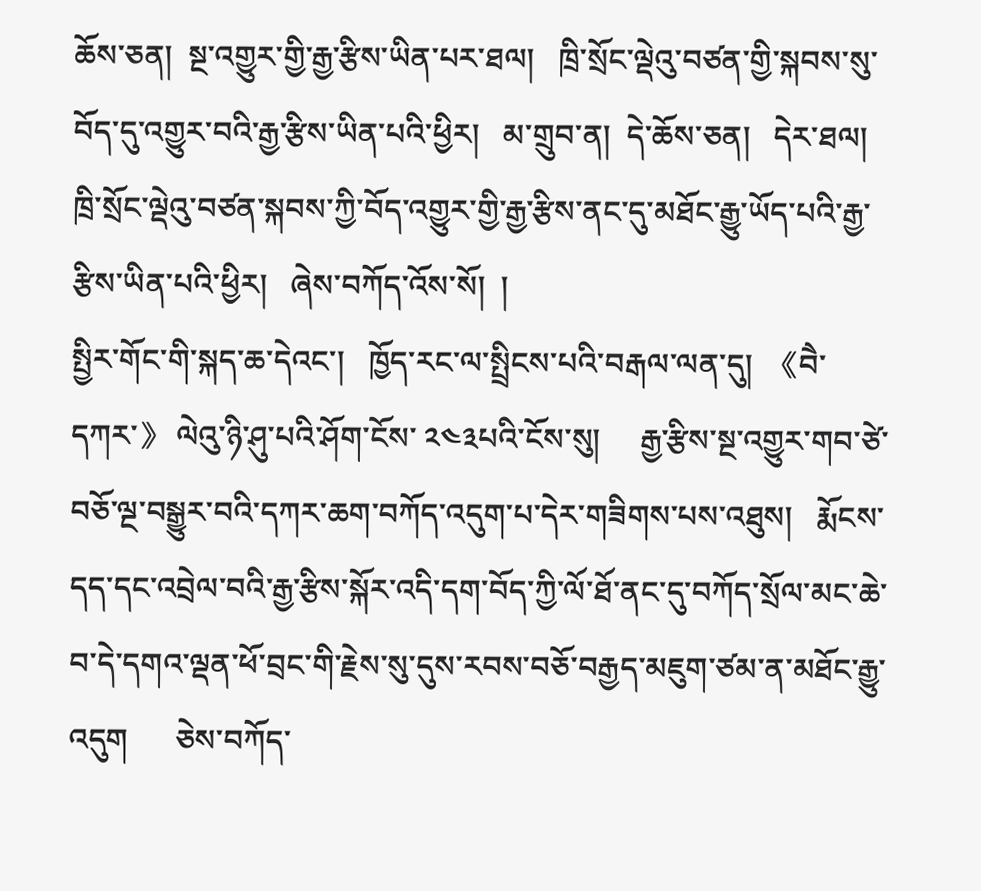ཆོས་ཅན།  སྔ་འགྱུར་གྱི་རྒྱ་རྩིས་ཡིན་པར་ཐལ།   ཁྲི་སྲོང་ལྡེའུ་བཙན་གྱི་སྐབས་སུ་བོད་དུ་འགྱུར་བའི་རྒྱ་རྩིས་ཡིན་པའི་ཕྱིར།   མ་གྲུབ་ན།  དེ་ཆོས་ཅན།   དེར་ཐལ།  ཁྲི་སྲོང་ལྡེའུ་བཙན་སྐབས་ཀྱི་བོད་འགྱུར་གྱི་རྒྱ་རྩིས་ནང་དུ་མཐོང་རྒྱུ་ཡོད་པའི་རྒྱ་རྩིས་ཡིན་པའི་ཕྱིར།   ཞེས་བཀོད་འོས་སོ།  །
སྤྱིར་གོང་གི་སྐད་ཆ་དེའང་།   ཁྱོད་རང་ལ་སྤྲིངས་པའི་བརྒལ་ལན་དུ།  《བཻ་དཀར་》 ལེའུ་ཉི་ཤུ་པའི་ཤོག་ངོས་ ༢༤༣པའི་ངོས་སུ།     རྒྱ་རྩིས་སྔ་འགྱུར་གབ་ཙེ་བཅོ་ལྔ་བསྒྱུར་བའི་དཀར་ཆག་བཀོད་འདུག་པ་དེར་གཟིགས་པས་འཐུས།   རྨོངས་དད་དང་འབྲེལ་བའི་རྒྱ་རྩིས་སྐོར་འདི་དག་བོད་ཀྱི་ལོ་ཐོ་ནང་དུ་བཀོད་སྲོལ་མང་ཆེ་བ་དེ་དགའ་ལྡན་ཕོ་བྲང་གི་རྗེས་སུ་དུས་རབས་བཅོ་བརྒྱད་མཇུག་ཙམ་ན་མཐོང་རྒྱུ་འདུག      ཅེས་བཀོད་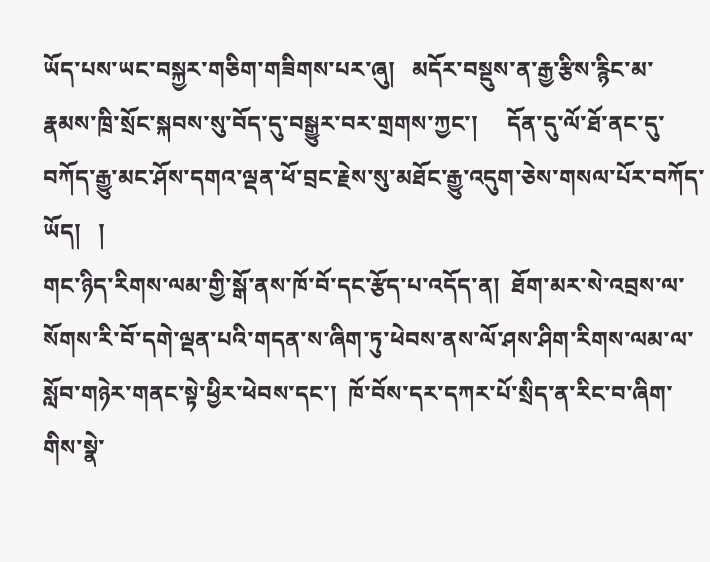ཡོད་པས་ཡང་བསྐྱར་གཅིག་གཟིགས་པར་ཞུ།   མདོར་བསྡུས་ན་རྒྱ་རྩིས་རྙིང་མ་རྣམས་ཁྲི་སྲོང་སྐབས་སུ་བོད་དུ་བསྒྱུར་བར་གྲགས་ཀྱང་།     དོན་དུ་ལོ་ཐོ་ནང་དུ་བཀོད་རྒྱུ་མང་ཤོས་དགའ་ལྡན་ཕོ་བྲང་རྗེས་སུ་མཐོང་རྒྱུ་འདུག་ཅེས་གསལ་པོར་བཀོད་ཡོད།   །
གང་ཉིད་རིགས་ལམ་གྱི་སྒོ་ནས་ཁོ་བོ་དང་རྩོད་པ་འདོད་ན།  ཐོག་མར་སེ་འབྲས་ལ་སོགས་རི་བོ་དགེ་ལྡན་པའི་གདན་ས་ཞིག་ཏུ་ཕེབས་ནས་ལོ་ཤས་ཤིག་རིགས་ལམ་ལ་སློབ་གཉེར་གནང་སྟེ་ཕྱིར་ཕེབས་དང་།  ཁོ་བོས་དར་དཀར་པོ་སྲིད་ན་རིང་བ་ཞིག་གིས་སྣེ་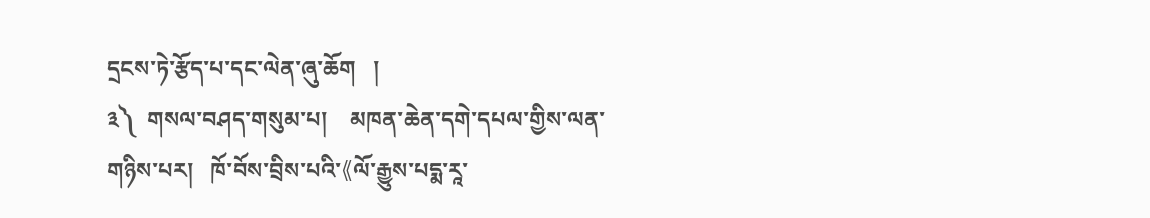དྲངས་ཏེ་རྩོད་པ་དང་ལེན་ཞུ་ཆོག   །
༣༽  གསལ་བཤད་གསུམ་པ།    མཁན་ཆེན་དགེ་དཔལ་གྱིས་ལན་གཉིས་པར།   ཁོ་བོས་བྲིས་པའི་《ལོ་རྒྱུས་པདྨ་རཱ་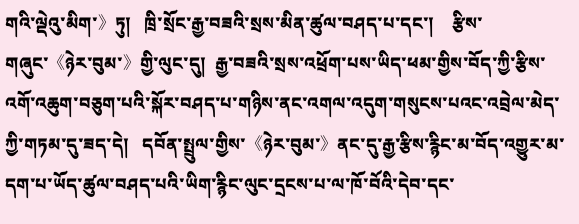གའི་ལྡེའུ་མིག་》ཏུ།   ཁྲི་སྲོང་རྒྱ་བཟའི་སྲས་མིན་ཚུལ་བཤད་པ་དང་།    རྩིས་གཞུང་《ཉེར་བུམ་》གྱི་ལུང་དུ།  རྒྱ་བཟའི་སྲས་འཕྲོག་པས་ཡིད་ཕམ་གྱིས་བོད་ཀྱི་རྩིས་འགོ་འཆུག་བཅུག་པའི་སྐོར་བཤད་པ་གཉིས་ནང་འགལ་འདུག་གསུངས་པའང་འབྲེལ་མེད་ཀྱི་གཏམ་དུ་ཟད་དེ།   དབོན་སྤྲུལ་གྱིས་《ཉེར་བུམ་》ནང་དུ་རྒྱ་རྩིས་རྙིང་མ་བོད་འགྱུར་མ་དག་པ་ཡོད་ཚུལ་བཤད་པའི་ཡིག་རྙིང་ལུང་དྲངས་པ་ལ་ཁོ་བོའི་དེབ་དང་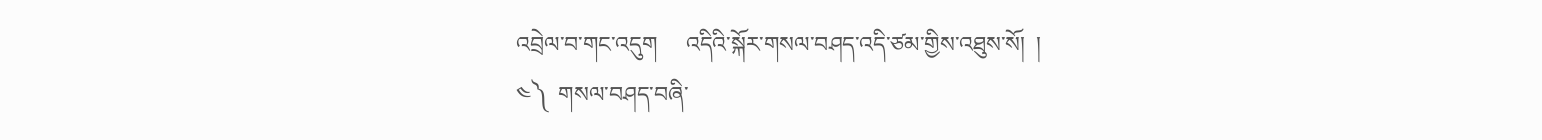འབྲེལ་བ་གང་འདུག     འདིའི་སྐོར་གསལ་བཤད་འདི་ཙམ་གྱིས་འཐུས་སོ།  །
༤༽  གསལ་བཤད་བཞི་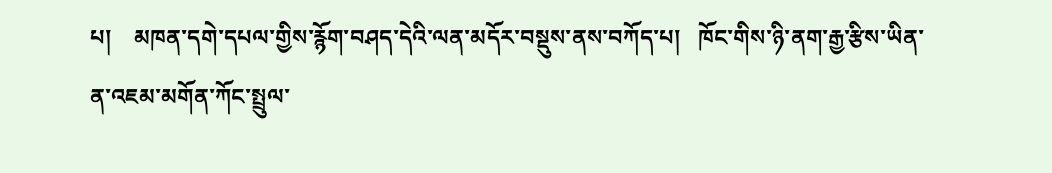པ།    མཁན་དགེ་དཔལ་གྱིས་རྙོག་བཤད་དེའི་ལན་མདོར་བསྡུས་ནས་བཀོད་པ།   ཁོང་གིས་ཉི་ནག་རྒྱ་རྩིས་ཡིན་ན་འཇམ་མགོན་ཀོང་སྤྲུལ་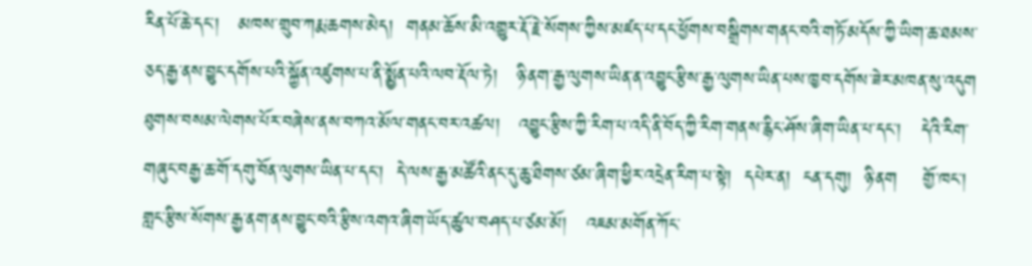རིན་པོ་ཆེ་དང་།   མཁས་གྲུབ་ཀརྨ་ཆགས་མེད།  གནམ་ཆོས་མི་འགྱུར་རྡོ་རྗེ་སོགས་ཀྱིས་མཛད་པ་དང་ཕྱོགས་བསྒྲིགས་གནང་བའི་གཏོ་མདོས་ཀྱི་ཡིག་ཆ་ཐམས་ཅད་རྒྱ་ནས་བྱུང་དགོས་པའི་སྐྱོན་འཛུགས་པ་ནི་སྨྱོན་པའི་ལབ་རྡོལ་ཏེ།   ཉི་ནག་རྒྱ་ལུགས་ཡིན་ན་འབྱུང་རྩིས་རྒྱ་ལུགས་ཡིན་པས་ཁྱབ་དགོས་ཟེར་མཁན་སུ་འདུག   ཐུགས་བསམ་ལེགས་པོར་བཞེས་ནས་བཀའ་མོལ་གནང་བར་འཚལ།   འབྱུང་རྩིས་ཀྱི་རིག་པ་འདི་ནི་བོད་ཀྱི་རིག་གནས་རྙིང་ཤོས་ཞིག་ཡིན་པ་དང་།   དེའི་རིག་གཞུང་བརྒྱ་ཆ་གོ་དགུ་བོན་ལུགས་ཡིན་པ་དང་།  དེ་ལས་རྒྱ་མཚོའི་ནང་དུ་ཆུ་ཐིགས་ཙམ་ཞིག་ཕྱིར་འདྲེན་རིག་པ་སྟེ།  དཔེར་ན།  ངན་དགུ།  ཉི་ནག    གྱོ་ཁང་།  གླང་རྩིས་སོགས་རྒྱ་ནག་ནས་བྱུང་བའི་རྩིས་འགའ་ཞིག་ཡོད་ཚུལ་བཤད་པ་ཙམ་མོ།   འཇམ་མགོན་ཀོང་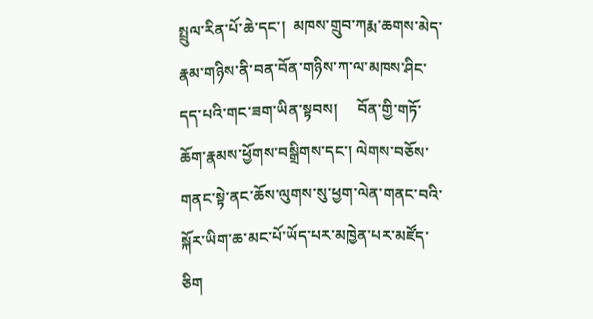སྤྲུལ་རིན་པོ་ཆེ་དང་།  མཁས་གྲུབ་ཀརྨ་ཆགས་མེད་རྣམ་གཉིས་ནི་བན་བོན་གཉིས་ཀ་ལ་མཁས་ཤིང་དད་པའི་གང་ཟག་ཡིན་སྟབས།     བོན་གྱི་གཏོ་ཆོག་རྣམས་ཕྱོགས་བསྒྲིགས་དང་། ལེགས་བཅོས་གནང་སྟེ་ནང་ཆོས་ལུགས་སུ་ཕྱག་ལེན་གནང་བའི་སྐོར་ཡིག་ཆ་མང་པོ་ཡོད་པར་མཁྱེན་པར་མཛོད་ཅིག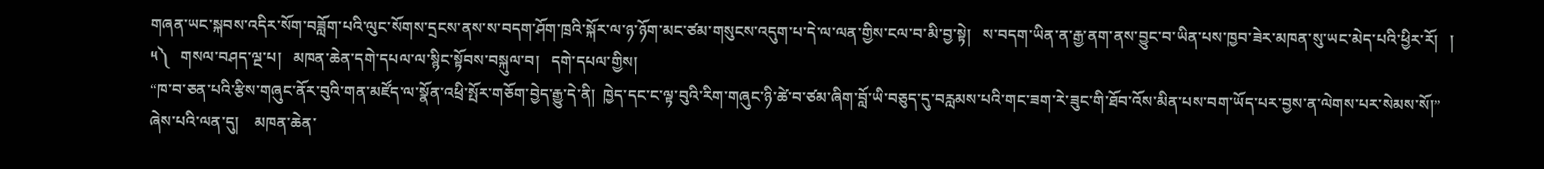གཞན་ཡང་སྐབས་འདིར་སོག་བཟློག་པའི་ལུང་སོགས་དྲངས་ནས་ས་བདག་ཤོག་ཁྲའི་སྐོར་ལ་ཉ་ཉོག་མང་ཙམ་གསུངས་འདུག་པ་དེ་ལ་ལན་གྱིས་ངལ་བ་མི་བྱ་སྟེ།   ས་བདག་ཡིན་ན་རྒྱ་ནག་ནས་བྱུང་བ་ཡིན་པས་ཁྱབ་ཟེར་མཁན་སུ་ཡང་མེད་པའི་ཕྱིར་རོ།   །
༥༽   གསལ་བཤད་ལྔ་པ།   མཁན་ཆེན་དགེ་དཔལ་ལ་སྙིང་སྟོབས་བསྐུལ་བ།   དགེ་དཔལ་གྱིས།
“ཁ་བ་ཅན་པའི་རྩིས་གཞུང་ནོར་བུའི་གན་མཛོད་ལ་སྣོན་འཕྲི་སྤོར་གཅོག་བྱེད་རྒྱུ་དེ་ནི།  ཁྱེད་དང་ང་ལྟ་བུའི་རིག་གཞུང་ཉི་ཚེ་བ་ཙམ་ཞིག་བློ་ཡི་བཅུད་དུ་བརླམས་པའི་གང་ཟག་རེ་ཟུང་གི་ཐོབ་འོས་མིན་པས་བག་ཡོད་པར་བྱས་ན་ལེགས་པར་སེམས་སོ།”
ཞེས་པའི་ལན་དུ།    མཁན་ཆེན་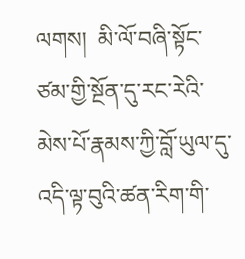ལགས།  མི་ལོ་བཞི་སྟོང་ཙམ་གྱི་སྔོན་དུ་རང་རེའི་མེས་པོ་རྣམས་ཀྱི་བློ་ཡུལ་དུ་འདི་ལྟ་བུའི་ཚན་རིག་གི་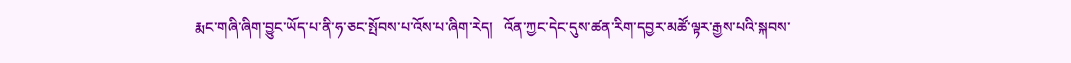རྨང་གཞི་ཞིག་བྱུང་ཡོད་པ་ནི་ཧ་ཅང་སྤོབས་པ་འོས་པ་ཞིག་རེད།   འོན་ཀྱང་དེང་དུས་ཚན་རིག་དབྱར་མཚོ་ལྟར་རྒྱས་པའི་སྐབས་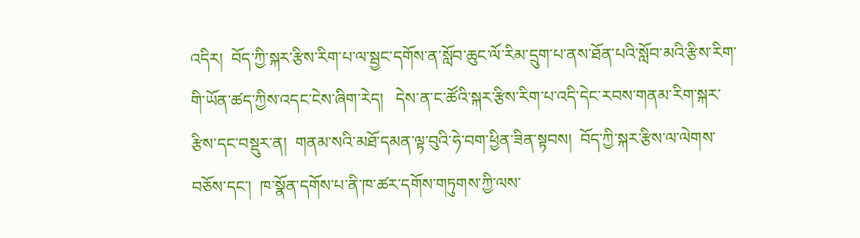འདིར།  བོད་ཀྱི་སྐར་རྩིས་རིག་པ་ལ་སྦྱང་དགོས་ན་སློབ་ཆུང་ལོ་རིམ་དྲུག་པ་ནས་ཐོན་པའི་སློབ་མའི་རྩིས་རིག་གི་ཡོན་ཚད་ཀྱིས་འདང་ངེས་ཞིག་རེད།   དེས་ན་ང་ཚོའི་སྐར་རྩིས་རིག་པ་འདི་དེང་རབས་གནམ་རིག་སྐར་རྩིས་དང་བསྡུར་ན།  གནམ་སའི་མཐོ་དམན་ལྟ་བུའི་ཧེ་བག་ཕྱིན་ཟིན་སྟབས།  བོད་ཀྱི་སྐར་རྩིས་ལ་ལེགས་བཅོས་དང་།  ཁ་སྣོན་དགོས་པ་ནི་ཁ་ཚར་དགོས་གཏུགས་ཀྱི་ལས་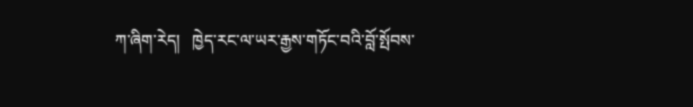ཀ་ཞིག་རེད།   ཁྱེད་རང་ལ་ཡར་རྒྱས་གཏོང་བའི་བློ་སྤོབས་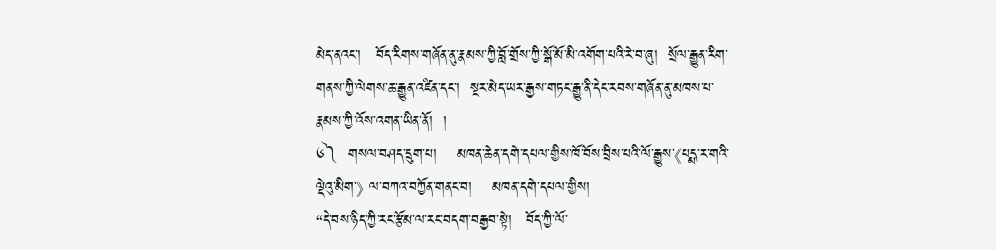མེད་ནའང་།   བོད་རིགས་གཞོན་ནུ་རྣམས་ཀྱི་བློ་གྲོས་ཀྱི་སྒོ་མོ་མི་འགོག་པའི་རེ་བ་ཞུ།  སྲོལ་རྒྱུན་རིག་གནས་ཀྱི་ལེགས་ཆ་རྒྱུན་འཛིན་དང་།  སྔར་མེད་ཡར་རྒྱས་གཏང་རྒྱུ་ནི་དེང་རབས་གཞོན་ནུ་མཁས་པ་རྣམས་ཀྱི་འོས་འགན་ཡིན་ནོ།  །
༦༽  གསལ་བཤད་དྲུག་པ།    མཁན་ཆེན་དགེ་དཔལ་གྱིས་ཁོ་བོས་བྲིས་པའི་ལོ་རྒྱུས་《པདྨ་ར་གའི་ལྡེའུ་མིག་》 ལ་བཀའ་བཀྱོན་གནང་བ།    མཁན་དགེ་དཔལ་གྱིས།
“དེ་བས་ཉིད་ཀྱི་རང་རྩོམ་ལ་རང་བདག་བརྒྱབ་སྟེ།   བོད་ཀྱི་ལོ་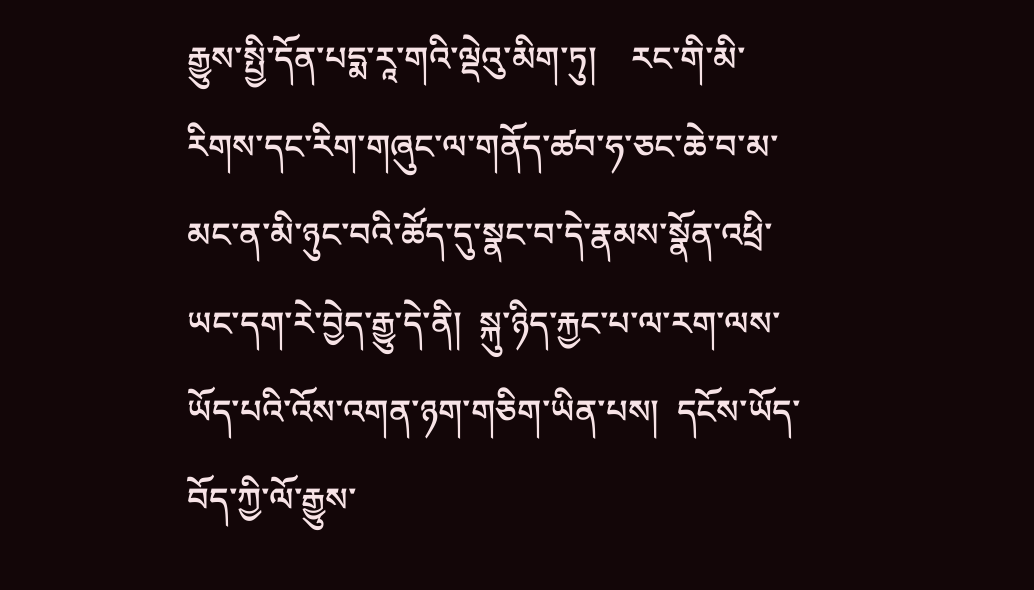རྒྱུས་སྤྱི་དོན་པདྨ་རཱ་གའི་ལྡེའུ་མིག་ཏུ།    རང་གི་མི་རིགས་དང་རིག་གཞུང་ལ་གནོད་ཚབ་ཧ་ཅང་ཆེ་བ་མ་མང་ན་མི་ཉུང་བའི་ཚོད་དུ་སྣང་བ་དེ་རྣམས་སྣོན་འཕྲི་ཡང་དག་རེ་བྱེད་རྒྱུ་དེ་ནི།  སྐུ་ཉིད་རྐྱང་པ་ལ་རག་ལས་ཡོད་པའི་འོས་འགན་ཉག་གཅིག་ཡིན་པས།  དངོས་ཡོད་བོད་ཀྱི་ལོ་རྒྱུས་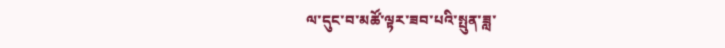ལ་དུང་བ་མཚོ་ལྟར་ཟབ་པའི་སྤུན་ཟླ་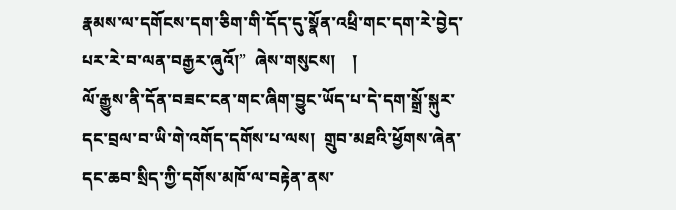རྣམས་ལ་དགོངས་དག་ཅིག་གི་དོད་དུ་སྣོན་འཕྲི་གང་དག་རེ་བྱེད་པར་རེ་བ་ལན་བརྒྱར་ཞུའོ།”  ཞེས་གསུངས།    །
ལོ་རྒྱུས་ནི་དོན་བཟང་ངན་གང་ཞིག་བྱུང་ཡོད་པ་དེ་དག་སྒྲོ་སྐུར་དང་བྲལ་བ་ཡི་གེ་འགོད་དགོས་པ་ལས།  གྲུབ་མཐའི་ཕྱོགས་ཞེན་དང་ཆབ་སྲིད་ཀྱི་དགོས་མཁོ་ལ་བརྟེན་ནས་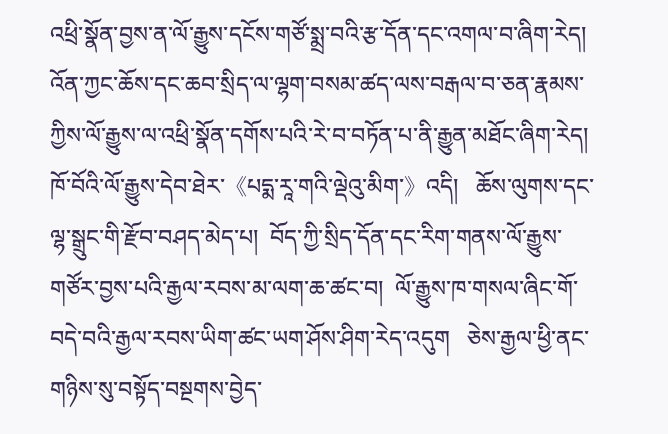འཕྲི་སྣོན་བྱས་ན་ལོ་རྒྱུས་དངོས་གཙོ་སྨྲ་བའི་རྩ་དོན་དང་འགལ་བ་ཞིག་རེད།     འོན་ཀྱང་ཆོས་དང་ཆབ་སྲིད་ལ་ལྷག་བསམ་ཚད་ལས་བརྒལ་བ་ཅན་རྣམས་ཀྱིས་ལོ་རྒྱུས་ལ་འཕྲི་སྣོན་དགོས་པའི་རེ་བ་བཏོན་པ་ནི་རྒྱུན་མཐོང་ཞིག་རེད།   ཁོ་བོའི་ལོ་རྒྱུས་དེབ་ཐེར་《པདྨ་རཱ་གའི་ལྡེའུ་མིག་》འདི།   ཆོས་ལུགས་དང་ལྷ་སྒྲུང་གི་རྫོབ་བཤད་མེད་པ།  བོད་ཀྱི་སྲིད་དོན་དང་རིག་གནས་ལོ་རྒྱུས་གཙོར་བྱས་པའི་རྒྱལ་རབས་མ་ལག་ཆ་ཚང་བ།  ལོ་རྒྱུས་ཁ་གསལ་ཞིང་གོ་བདེ་བའི་རྒྱལ་རབས་ཡིག་ཚང་ཡག་ཤོས་ཤིག་རེད་འདུག   ཅེས་རྒྱལ་ཕྱི་ནང་གཉིས་སུ་བསྟོད་བསྔགས་བྱེད་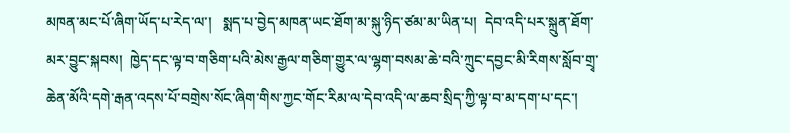མཁན་མང་པོ་ཞིག་ཡོད་པ་རེད་ལ་།   སྨད་པ་བྱེད་མཁན་ཡང་ཐོག་མ་སྐུ་ཉིད་ཙམ་མ་ཡིན་པ།  དེབ་འདི་པར་སྐྲུན་ཐོག་མར་བྱུང་སྐབས།  ཁྱེད་དང་ལྟ་བ་གཅིག་པའི་མེས་རྒྱལ་གཅིག་གྱུར་ལ་ལྷག་བསམ་ཆེ་བའི་ཀྲུང་དབྱང་མི་རིགས་སློབ་གྲྭ་ཆེན་མོའི་དགེ་རྒན་འདས་པོ་བགྲེས་སོང་ཞིག་གིས་ཀྱང་གོང་རིམ་ལ་དེབ་འདི་ལ་ཆབ་སྲིད་ཀྱི་ལྟ་བ་མ་དག་པ་དང་།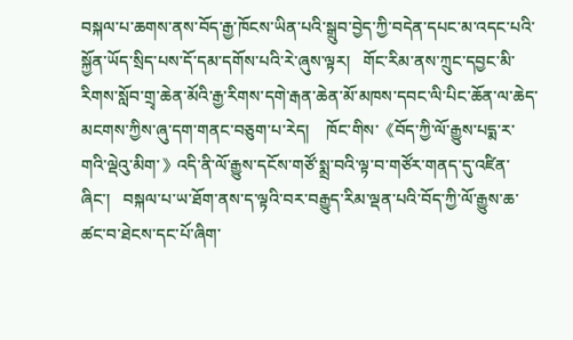བསྐལ་པ་ཆགས་ནས་བོད་རྒྱ་ཁོངས་ཡིན་པའི་སྒྲུབ་བྱེད་ཀྱི་བདེན་དཔང་མ་འདང་པའི་སྐྱོན་ཡོད་སྲིད་པས་དོ་དམ་དགོས་པའི་རེ་ཞུས་ལྟར།   གོང་རིམ་ནས་ཀྲུང་དབྱང་མི་རིགས་སློབ་གྲྭ་ཆེན་མོའི་རྒྱ་རིགས་དགེ་རྒན་ཆེན་མོ་མཁས་དབང་ལི་པིང་ཆོན་ལ་ཆེད་མངགས་ཀྱིས་ཞུ་དག་གནང་བཅུག་པ་རེད།    ཁོང་གིས་《བོད་ཀྱི་ལོ་རྒྱུས་པདྨ་ར་གའི་ལྡེའུ་མིག་》འདི་ནི་ལོ་རྒྱུས་དངོས་གཙོ་སྨྲ་བའི་ལྟ་བ་གཙོར་གནད་དུ་འཛིན་ཞིང་།   བསྐལ་པ་ཡ་ཐོག་ནས་ད་ལྟའི་བར་བརྒྱུད་རིམ་ལྡན་པའི་བོད་ཀྱི་ལོ་རྒྱུས་ཆ་ཚང་བ་ཐེངས་དང་པོ་ཞིག་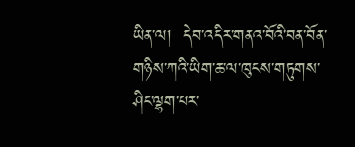ཡིན་ལ།  དེབ་འདིར་གནའ་བོའི་བན་བོན་གཉིས་ཀའི་ཡིག་ཆ་ལ་ཁུངས་གཏུགས་ཤིང་ལྷག་པར་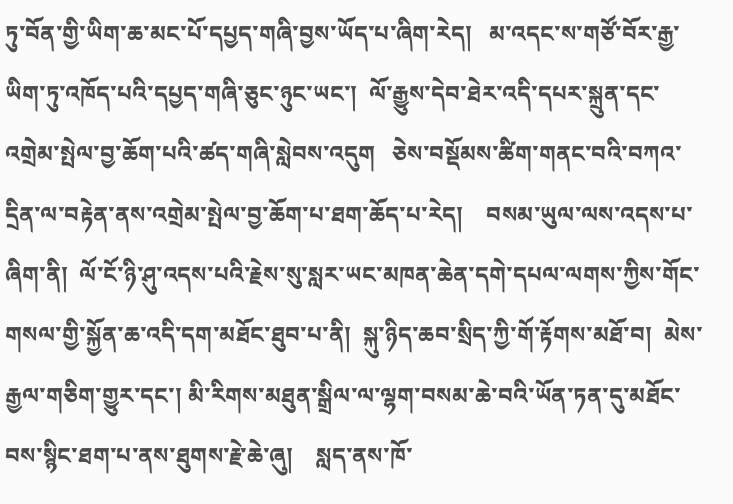ཏུ་བོན་གྱི་ཡིག་ཆ་མང་པོ་དཔྱད་གཞི་བྱས་ཡོད་པ་ཞིག་རེད།   མ་འདང་ས་གཙོ་བོར་རྒྱ་ཡིག་ཏུ་འཁོད་པའི་དཔྱད་གཞི་ཅུང་ཉུང་ཡང་།  ལོ་རྒྱུས་དེབ་ཐེར་འདི་དཔར་སྐྲུན་དང་འགྲེམ་སྤེལ་བྱ་ཆོག་པའི་ཚད་གཞི་སླེབས་འདུག   ཅེས་བསྡོམས་ཚིག་གནང་བའི་བཀའ་དྲིན་ལ་བརྟེན་ནས་འགྲེམ་སྤེལ་བྱ་ཆོག་པ་ཐག་ཆོད་པ་རེད།    བསམ་ཡུལ་ལས་འདས་པ་ཞིག་ནི།  ལོ་ངོ་ཉི་ཤུ་འདས་པའི་རྗེས་སུ་སླར་ཡང་མཁན་ཆེན་དགེ་དཔལ་ལགས་ཀྱིས་གོང་གསལ་གྱི་སྐྱོན་ཆ་འདི་དག་མཐོང་ཐུབ་པ་ནི།  སྐུ་ཉིད་ཆབ་སྲིད་ཀྱི་གོ་རྟོགས་མཐོ་བ།  མེས་རྒྱལ་གཅིག་གྱུར་དང་། མི་རིགས་མཐུན་སྒྲིལ་ལ་ལྷག་བསམ་ཆེ་བའི་ཡོན་ཏན་དུ་མཐོང་བས་སྙིང་ཐག་པ་ནས་ཐུགས་རྗེ་ཆེ་ཞུ།    སླད་ནས་ཁོ་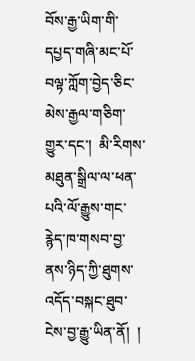བོས་རྒྱ་ཡིག་གི་དཔྱད་གཞི་མང་པོ་བལྟ་ཀློག་བྱེད་ཅིང་མེས་རྒྱལ་གཅིག་གྱུར་དང་།  མི་རིགས་མཐུན་སྒྲིལ་ལ་ཕན་པའི་ལོ་རྒྱུས་གང་རྙེད་ཁ་གསབ་བྱ་ནས་ཉིད་ཀྱི་ཐུགས་འདོད་བསྐང་ཐུབ་ངེས་བྱ་རྒྱུ་ཡིན་ནོ།  །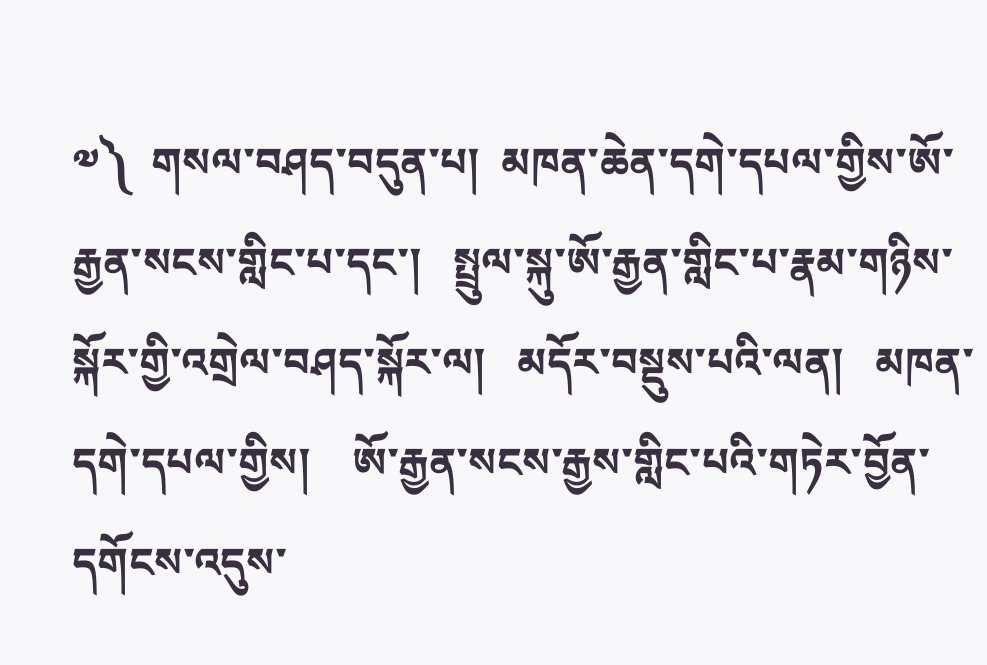༧༽  གསལ་བཤད་བདུན་པ།  མཁན་ཆེན་དགེ་དཔལ་གྱིས་ཨོ་རྒྱན་སངས་གླིང་པ་དང་།   སྤྲུལ་སྐུ་ཨོ་རྒྱན་གླིང་པ་རྣམ་གཉིས་སྐོར་གྱི་འགྲེལ་བཤད་སྐོར་ལ།   མདོར་བསྡུས་པའི་ལན།   མཁན་དགེ་དཔལ་གྱིས།    ཨོ་རྒྱན་སངས་རྒྱས་གླིང་པའི་གཏེར་བྱོན་དགོངས་འདུས་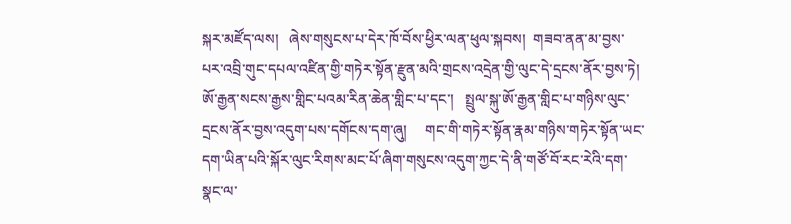སྐར་མཛོད་ལས།   ཞེས་གསུངས་པ་དེར་ཁོ་བོས་ཕྱིར་ལན་ཕུལ་སྐབས།  གཟབ་ནན་མ་བྱས་པར་འབྲི་གུང་དཔལ་འཛིན་གྱི་གཏེར་སྟོན་རྫུན་མའི་གྲངས་འདྲེན་གྱི་ལུང་དེ་དྲངས་ནོར་བྱས་ཏེ།   ཨོ་རྒྱན་སངས་རྒྱས་གླིང་པའམ་རིན་ཆེན་གླིང་པ་དང་།   སྤྲུལ་སྐུ་ཨོ་རྒྱན་གླིང་པ་གཉིས་ལུང་དྲངས་ནོར་བྱས་འདུག་པས་དགོངས་དག་ཞུ།     གང་གི་གཏེར་སྟོན་རྣམ་གཉིས་གཏེར་སྟོན་ཡང་དག་ཡིན་པའི་སྐོར་ལུང་རིགས་མང་པོ་ཞིག་གསུངས་འདུག་ཀྱང་དེ་ནི་གཙོ་བོ་རང་རེའི་དག་སྣང་ལ་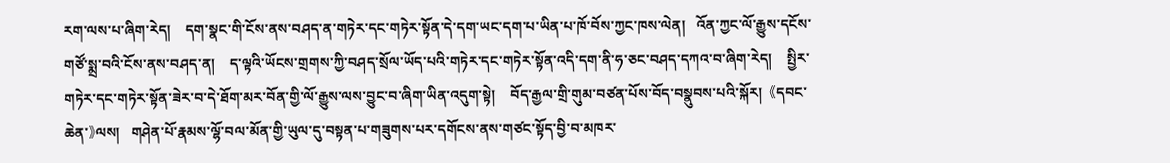རག་ལས་པ་ཞིག་རེད།    དག་སྣང་གི་ངོས་ནས་བཤད་ན་གཏེར་དང་གཏེར་སྟོན་དེ་དག་ཡང་དག་པ་ཡིན་པ་ཁོ་བོས་ཀྱང་ཁས་ལེན།   འོན་ཀྱང་ལོ་རྒྱུས་དངོས་གཙོ་སྨྲ་བའི་ངོས་ནས་བཤད་ན།    ད་ལྟའི་ཡོངས་གྲགས་ཀྱི་བཤད་སྲོལ་ཡོད་པའི་གཏེར་དང་གཏེར་སྟོན་འདི་དག་ནི་ཧ་ཅང་བཤད་དཀའ་བ་ཞིག་རེད།    སྤྱིར་གཏེར་དང་གཏེར་སྟོན་ཟེར་བ་དེ་ཐོག་མར་བོན་གྱི་ལོ་རྒྱུས་ལས་བྱུང་བ་ཞིག་ཡིན་འདུག་སྟེ།    བོད་རྒྱལ་གྲི་གུམ་བཙན་པོས་བོད་བསྣུབས་པའི་སྐོར།  《དབང་ཆེན་》ལས།   གཤེན་པོ་རྣམས་ལྷོ་བལ་མོན་གྱི་ཡུལ་དུ་བསྟན་པ་གཟུགས་པར་དགོངས་ནས་གཙང་སྟོད་བྱི་བ་མཁར་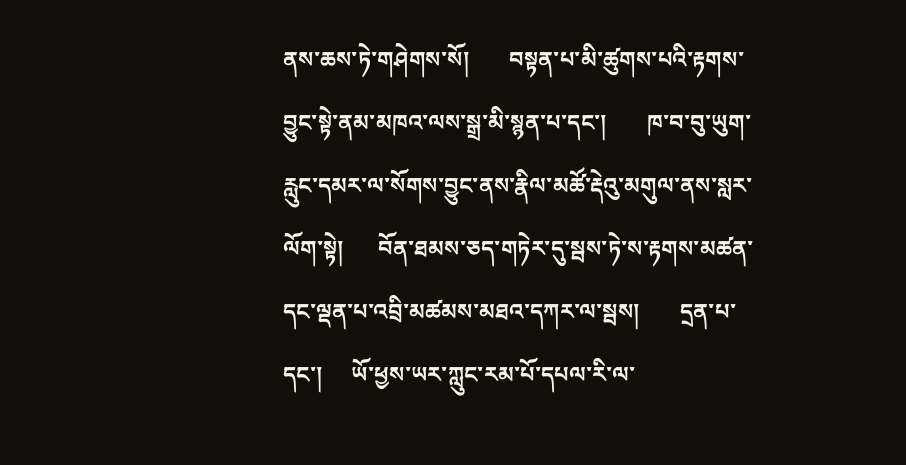ནས་ཆས་ཏེ་གཤེགས་སོ།       བསྟན་པ་མི་ཚུགས་པའི་རྟགས་བྱུང་སྟེ་ནམ་མཁའ་ལས་སྒྲ་མི་སྙན་པ་དང་།       ཁ་བ་བུ་ཡུག་རླུང་དམར་ལ་སོགས་བྱུང་ནས་རྣིལ་མཚོ་རྡེའུ་མགུལ་ནས་སླར་ལོག་སྟེ།      བོན་ཐམས་ཅད་གཏེར་དུ་སྦས་ཏེ་ས་རྟགས་མཚན་དང་ལྡན་པ་འབྲི་མཚམས་མཐའ་དཀར་ལ་སྦས།       དྲན་པ་དང་།     ཡོ་ཕྱས་ཡར་ཀླུང་རམ་པོ་དཔལ་རི་ལ་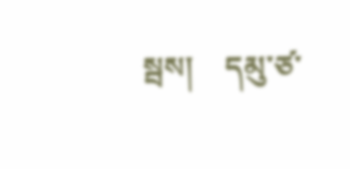སྦས།    དམུ་ཙ་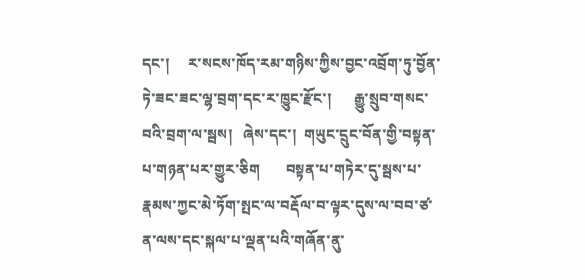དང་།     ར་སངས་ཁོད་རམ་གཉིས་ཀྱིས་བྱང་འབྲོག་ཏུ་བྱོན་ཏེ་ཟང་ཟང་ལྷ་བྲག་དང་ར་ཁྱུང་རྫོང་།      རྒྱུ་སྲུབ་གསང་བའི་བྲག་ལ་སྦས།   ཞེས་དང་།  གཡུང་དྲུང་བོན་གྱི་བསྟན་པ་གཉན་པར་གྱུར་ཅིག       བསྟན་པ་གཏེར་དུ་སྦས་པ་རྣམས་ཀྱང་མེ་ཏོག་སྤང་ལ་བརྡོལ་བ་ལྟར་དུས་ལ་བབ་ཙ་ན་ལས་དང་སྐལ་པ་ལྡན་པའི་གཞོན་ནུ་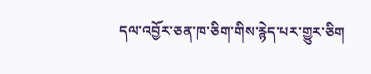དལ་འབྱོར་ཅན་ཁ་ཅིག་གིས་རྙེད་པར་གྱུར་ཅིག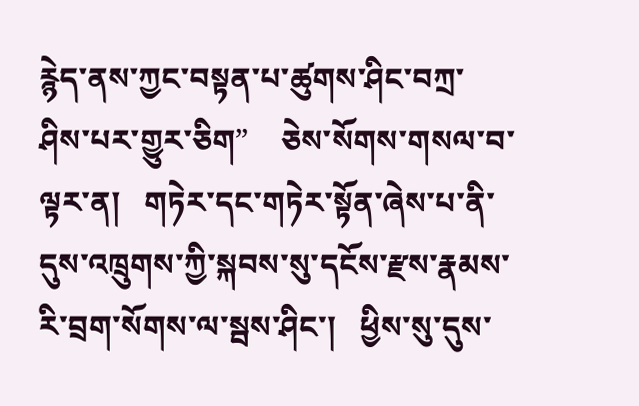རྙེད་ནས་ཀྱང་བསྟན་པ་ཚུགས་ཤིང་བཀྲ་ཤིས་པར་གྱུར་ཅིག”    ཅེས་སོགས་གསལ་བ་ལྟར་ན།   གཏེར་དང་གཏེར་སྟོན་ཞེས་པ་ནི་དུས་འཁྲུགས་ཀྱི་སྐབས་སུ་དངོས་རྫས་རྣམས་རི་བྲག་སོགས་ལ་སྦས་ཤིང་།   ཕྱིས་སུ་དུས་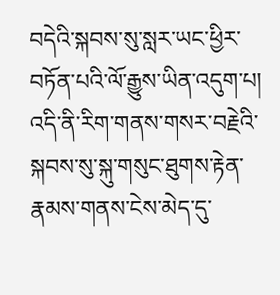བདེའི་སྐབས་སུ་སླར་ཡང་ཕྱིར་བཏོན་པའི་ལོ་རྒྱུས་ཡིན་འདུག་པ།  འདི་ནི་རིག་གནས་གསར་བརྗེའི་སྐབས་སུ་སྐུ་གསུང་ཐུགས་རྟེན་རྣམས་གནས་ངེས་མེད་དུ་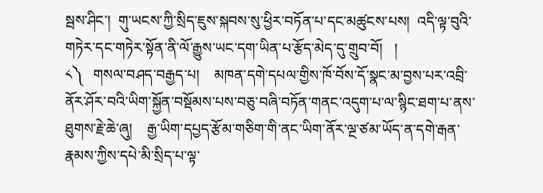སྦས་ཤིང་།  གུ་ཡངས་ཀྱི་སྲིད་ཇུས་སྐབས་སུ་ཕྱིར་བཏོན་པ་དང་མཚུངས་པས།  འདི་ལྟ་བུའི་གཏེར་དང་གཏེར་སྟོན་ནི་ལོ་རྒྱུས་ཡང་དག་ཡིན་པ་རྩོད་མེད་དུ་གྲུབ་བོ།   །
༨༽   གསལ་བཤད་བརྒྱད་པ།    མཁན་དགེ་དཔལ་གྱིས་ཁོ་བོས་དོ་སྣང་མ་བྱས་པར་འབྲི་ནོར་ཤོར་བའི་ཡིག་སྐྱོན་བསྡོམས་པས་བཅུ་བཞི་བཏོན་གནང་འདུག་པ་ལ་སྙིང་ཐག་པ་ནས་ཐུགས་རྗེ་ཆེ་ཞུ།    རྒྱ་ཡིག་དཔྱད་རྩོམ་གཅིག་གི་ནང་ཡིག་ནོར་ལྔ་ཙམ་ཡོད་ན་དགེ་རྒན་རྣམས་ཀྱིས་དཔེ་མི་སྲིད་པ་ལྟ་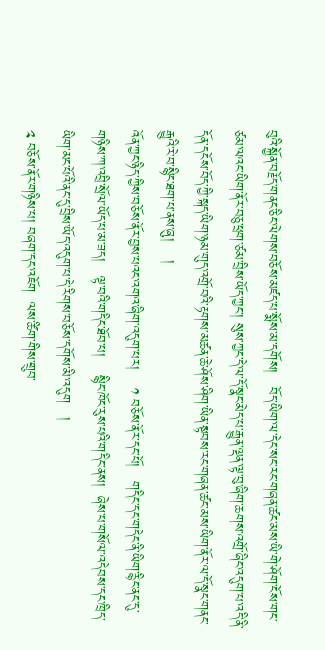བུའི་སྐྱོན་བརྗོད་གནང་ཅིང་ལེགས་བཅོས་མཛད་པ་སྨོས་མ་དགོས།   བོད་ཡིག་ལ་དེང་སང་རང་གཞན་ཚང་མས་ཡི་གེ་ཤོག་ངོས་གང་ཙམ་ལའང་ཡིག་ནོར་བཅུ་ཕྲག་ཙམ་བྲིས་ཡོད་ཀྱང་། སུས་ཀྱང་དེ་ལ་དོ་སྣང་མེད་པ་རྒྱུན་ལྡན་ལྟ་བུ་ཞིག་ཆགས་འགྲོ་ཞིང་འདུག་པ་འདི་ནི་དོན་དངོས་བོད་ཀྱི་སྐད་ཡིག་ཉམ་གུད་འགྲོ་བའི་རྟགས་མཚན་ཆེ་ཤོས་ཤིག་ཡིན་སྟབས་རང་གཞན་ཚང་མས་ཡིག་ནོར་ལ་དོ་སྣང་གནང་རྒྱུའི་རེ་བ་སྙིང་ཐག་པ་ནས་ཞུ།    །
འོན་ཀྱང་ཉིད་ཀྱིས་བཅོས་ནོར་བྱས་པའང་འགའ་ཞིག་འདུག་པར།    ༡ བཅོས་ནོར་དང་པོ།   གདིང་དང་གདེང་ནི་ཡིག་རྙིང་ནང་དུ་གཉིས་ཀ་འབྲི་སྲོལ་ཡོད་པ་མ་ཟད།   ལྟ་བའི་གདིང་ཐོབ་པ།    སྙིང་ཁོང་རུས་པའི་གདིང་ནས།  ཞེས་པ་གསོལ་འདེབས་དང་ཁྲིད་ཡིག་མང་པོའི་ནང་དུ་བྲིས་ཡོད་འདུག་པ་དེ་རིགས་བཅོས་དགོས་མི་འདུག   །
༢ བཅོས་ནོར་གཉིས་པ། བཞག་དང་འཇོག  ལས་ཚིག་གིས་གྲུབ་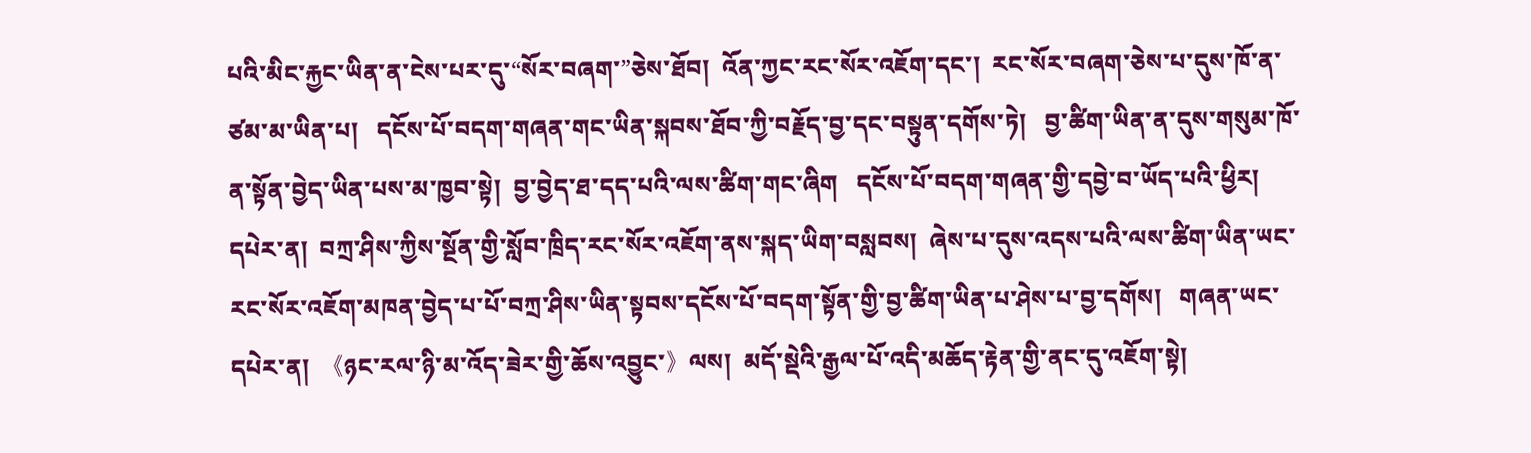པའི་མིང་རྐྱང་ཡིན་ན་ངེས་པར་དུ་“སོར་བཞག་”ཅེས་ཐོབ།  འོན་ཀྱང་རང་སོར་འཇོག་དང་།  རང་སོར་བཞག་ཅེས་པ་དུས་ཁོ་ན་ཙམ་མ་ཡིན་པ།   དངོས་པོ་བདག་གཞན་གང་ཡིན་སྐབས་ཐོབ་ཀྱི་བརྗོད་བྱ་དང་བསྟུན་དགོས་ཏེ།   བྱ་ཚིག་ཡིན་ན་དུས་གསུམ་ཁོ་ན་སྟོན་བྱེད་ཡིན་པས་མ་ཁྱབ་སྟེ།  བྱ་བྱེད་ཐ་དད་པའི་ལས་ཚིག་གང་ཞིག   དངོས་པོ་བདག་གཞན་གྱི་དབྱེ་བ་ཡོད་པའི་ཕྱིར།    དཔེར་ན།  བཀྲ་ཤིས་ཀྱིས་སྔོན་གྱི་སློབ་ཁྲིད་རང་སོར་འཇོག་ནས་སྐད་ཡིག་བསླབས།  ཞེས་པ་དུས་འདས་པའི་ལས་ཚིག་ཡིན་ཡང་རང་སོར་འཇོག་མཁན་བྱེད་པ་པོ་བཀྲ་ཤིས་ཡིན་སྟབས་དངོས་པོ་བདག་སྟོན་གྱི་བྱ་ཚིག་ཡིན་པ་ཤེས་པ་བྱ་དགོས།   གཞན་ཡང་དཔེར་ན།  《ཉང་རལ་ཉི་མ་འོད་ཟེར་གྱི་ཆོས་འབྱུང་》ལས།  མདོ་སྡེའི་རྒྱལ་པོ་འདི་མཆོད་རྟེན་གྱི་ནང་དུ་འཇོག་སྟེ།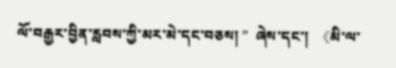ལོ་བརྒྱར་བྱིན་རླབས་ཀྱི་མར་མེ་དང་བཅས། ”  ཞེས་དང་།  《མི་ལ་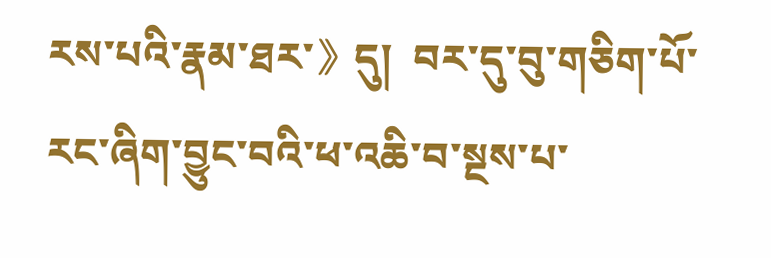རས་པའི་རྣམ་ཐར་》དུ།  བར་དུ་བུ་གཅིག་པོ་རང་ཞིག་བྱུང་བའི་ཕ་འཆི་བ་སྔས་པ་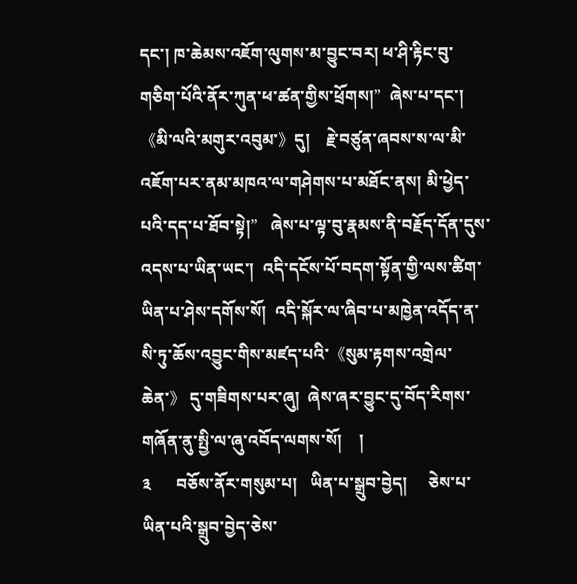དང་། ཁ་ཆེམས་འཇོག་ལུགས་མ་བྱུང་བར། ཕ་ཤི་རྟིང་བུ་གཅིག་པོའི་ནོར་ཀུན་ཕ་ཚན་གྱིས་ཕྲོགས།”  ཞེས་པ་དང་།       《མི་ལའི་མགུར་འབུམ་》དུ།    རྗེ་བཙུན་ཞབས་ས་ལ་མི་འཇོག་པར་ནམ་མཁའ་ལ་གཤེགས་པ་མཐོང་ནས། མི་ཕྱེད་པའི་དད་པ་ཐོབ་སྟེ།”   ཞེས་པ་ལྟ་བུ་རྣམས་ནི་བརྗོད་དོན་དུས་འདས་པ་ཡིན་ཡང་།  འདི་དངོས་པོ་བདག་སྟོན་གྱི་ལས་ཚིག་ཡིན་པ་ཤེས་དགོས་སོ།  འདི་སྐོར་ལ་ཞིབ་པ་མཁྱེན་འདོད་ན་སི་ཏུ་ཆོས་འབྱུང་གིས་མཛད་པའི་《སུམ་རྟགས་འགྲེལ་ཆེན་》 དུ་གཟིགས་པར་ཞུ།  ཞེས་ཞར་བྱུང་དུ་བོད་རིགས་གཞོན་ནུ་སྤྱི་ལ་ཞུ་འབོད་ལགས་སོ།    །
༣      བཅོས་ནོར་གསུམ་པ།   ཡིན་པ་སྒྲུབ་བྱེད།     ཅེས་པ་ཡིན་པའི་སྒྲུབ་བྱེད་ཅེས་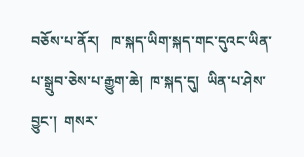བཅོས་པ་ནོར།   ཁ་སྐད་ཡིག་སྐད་གང་དུའང་ཡིན་པ་སྒྲུབ་ཅེས་པ་རྒྱུག་ཆེ།  ཁ་སྐད་དུ།  ཡིན་པ་ཤེས་བྱུང་།  གསར་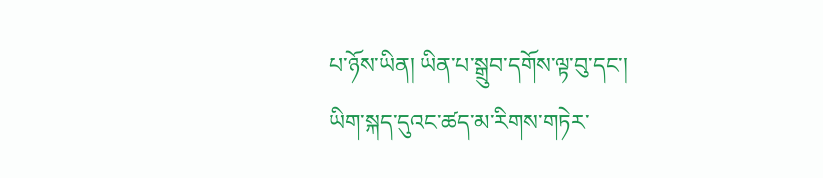པ་ཉོས་ཡིན། ཡིན་པ་སྒྲུབ་དགོས་ལྟ་བུ་དང་།  ཡིག་སྐད་དུའང་ཚད་མ་རིགས་གཏེར་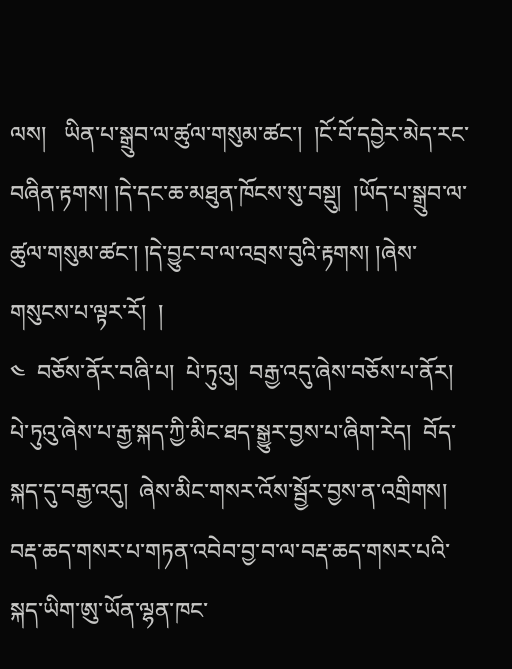ལས།   ཡིན་པ་སྒྲུབ་ལ་ཚུལ་གསུམ་ཚང་།  །ངོ་བོ་དབྱེར་མེད་རང་བཞིན་རྟགས། །དེ་དང་ཆ་མཐུན་ཁོངས་སུ་བསྡུ།  །ཡོད་པ་སྒྲུབ་ལ་ཚུལ་གསུམ་ཚང་། །དེ་བྱུང་བ་ལ་འབྲས་བུའི་རྟགས། །ཞེས་གསུངས་པ་ལྟར་རོ།  །
༤  བཅོས་ནོར་བཞི་པ།  པེ་ཏུའུ།  བརྒྱ་འདུ་ཞེས་བཅོས་པ་ནོར།   པེ་ཏུའུ་ཞེས་པ་རྒྱ་སྐད་ཀྱི་མིང་ཐད་སྒྱུར་བྱས་པ་ཞིག་རེད།  བོད་སྐད་དུ་བརྒྱ་འདུ།  ཞེས་མིང་གསར་འོས་སྦྱོར་བྱས་ན་འགྲིགས།  བརྡ་ཆད་གསར་པ་གཏན་འབེབ་བྱ་བ་ལ་བརྡ་ཆད་གསར་པའི་སྐད་ཡིག་ཨུ་ཡོན་ལྷན་ཁང་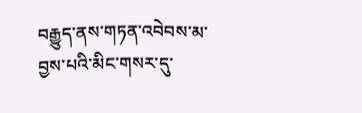བརྒྱུད་ནས་གཏན་འབེབས་མ་བྱས་པའི་མིང་གསར་དུ་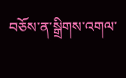བཅོས་ན་སྒྲིགས་འགལ་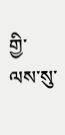གྱི་ལས་སུ་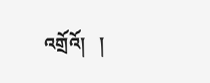འགྲོའོ།   །